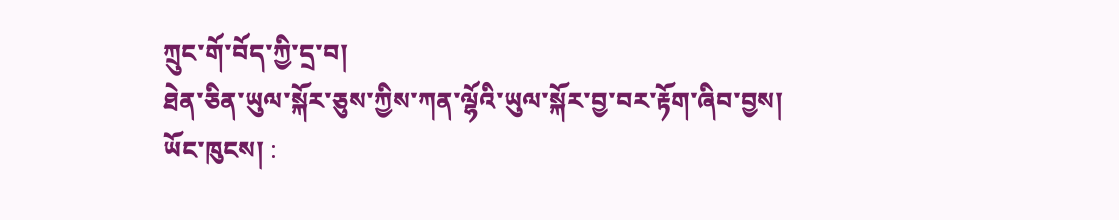ཀྲུང་གོ་བོད་ཀྱི་དྲ་བ།
ཐེན་ཅིན་ཡུལ་སྐོར་ཅུས་ཀྱིས་ཀན་ལྷོའི་ཡུལ་སྐོར་བྱ་བར་རྟོག་ཞིབ་བྱས།
ཡོང་ཁུངས། :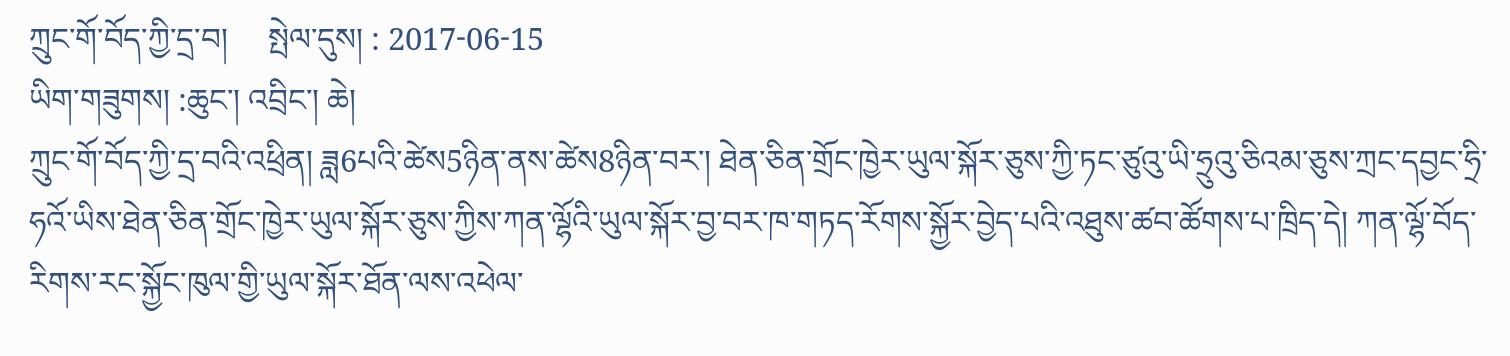ཀྲུང་གོ་བོད་ཀྱི་དྲ་བ།     སྤེལ་དུས། : 2017-06-15
ཡིག་གཟུགས། :ཆུང་། འབྲིང་། ཆེ།
ཀྲུང་གོ་བོད་ཀྱི་དྲ་བའི་འཕྲིན། ཟླ6པའི་ཚེས5ཉིན་ནས་ཚེས8ཉིན་བར་། ཐེན་ཅིན་གྲོང་ཁྱེར་ཡུལ་སྐོར་ཅུས་ཀྱི་ཏང་ཙུའུ་ཡི་ཧྲུའུ་ཅིའམ་ཅུས་ཀྲང་དབྱང་ཧྲི་ཧའོ་ཡིས་ཐེན་ཅིན་གྲོང་ཁྱེར་ཡུལ་སྐོར་ཅུས་ཀྱིས་ཀན་ལྷོའི་ཡུལ་སྐོར་བྱ་བར་ཁ་གཏད་རོགས་སྐྱོར་བྱེད་པའི་འཐུས་ཚབ་ཚོགས་པ་ཁྲིད་དེ། ཀན་ལྷོ་བོད་རིགས་རང་སྐྱོང་ཁུལ་གྱི་ཡུལ་སྐོར་ཐོན་ལས་འཕེལ་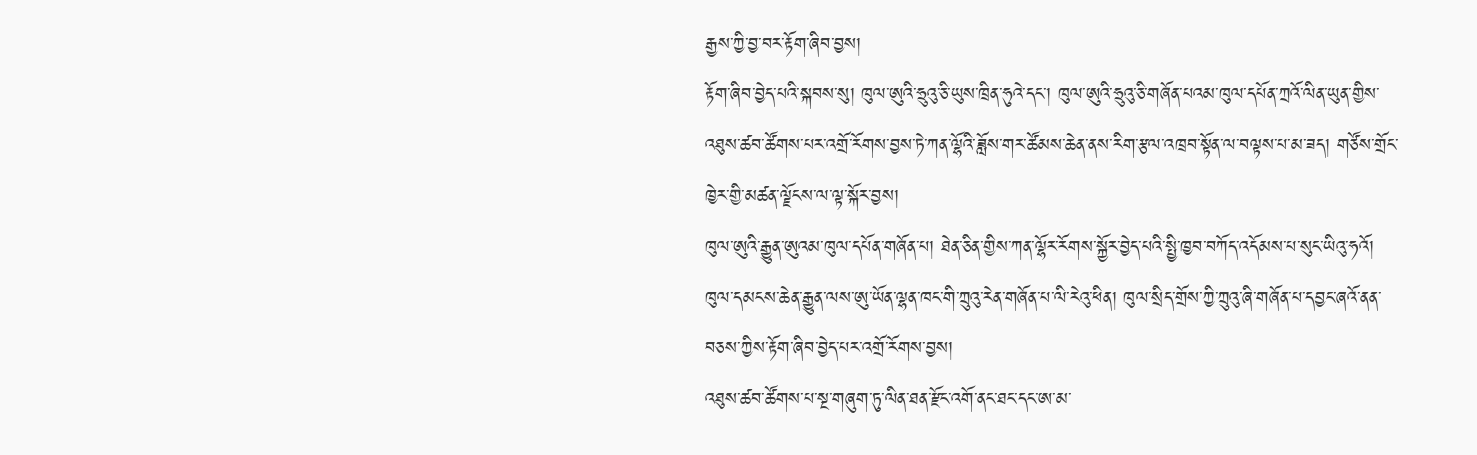རྒྱས་ཀྱི་བྱ་བར་རྟོག་ཞིབ་བྱས།
རྟོག་ཞིབ་བྱེད་པའི་སྐབས་སུ། ཁུལ་ཨུའི་ཧྲུའུ་ཅི་ཡུས་ཁྲིན་ཧུའེ་དང་། ཁུལ་ཨུའི་ཧྲུའུ་ཅི་གཞོན་པའམ་ཁུལ་དཔོན་ཀྲའོ་ལིན་ཡུན་གྱིས་འཐུས་ཚབ་ཚོགས་པར་འགྲོ་རོགས་བྱས་ཏེ་ཀན་ལྷོའི་ཟློས་གར་ཚོམས་ཆེན་ནས་རིག་རྩལ་འཁྲབ་སྟོན་ལ་བལྟས་པ་མ་ཟད། གཙོས་གྲོང་ཁྱེར་གྱི་མཚན་ལྗོངས་ལ་ལྟ་སྐོར་བྱས།
ཁུལ་ཨུའི་རྒྱུན་ཨུའམ་ཁུལ་དཔོན་གཞོན་པ། ཐེན་ཅིན་གྱིས་ཀན་ལྷོར་རོགས་སྐྱོར་བྱེད་པའི་སྤྱི་ཁྱབ་བཀོད་འདོམས་པ་སུང་ཡིའུ་ཧའོ། ཁུལ་དམངས་ཆེན་རྒྱུན་ལས་ཨུ་ཡོན་ལྷན་ཁང་གི་ཀྲུའུ་རེན་གཞོན་པ་ལི་རེའུ་ཕིན། ཁུལ་སྲིད་གྲོས་ཀྱི་ཀྲུའུ་ཞི་གཞོན་པ་དབྱང་ཞའོ་ནན་བཅས་ཀྱིས་རྟོག་ཞིབ་བྱེད་པར་འགྲོ་རོགས་བྱས།
འཐུས་ཚབ་ཚོགས་པ་སྔ་གཞུག་ཏུ་ལིན་ཐན་རྫོང་འགོ་ནང་ཐང་དང་ཨ་མ་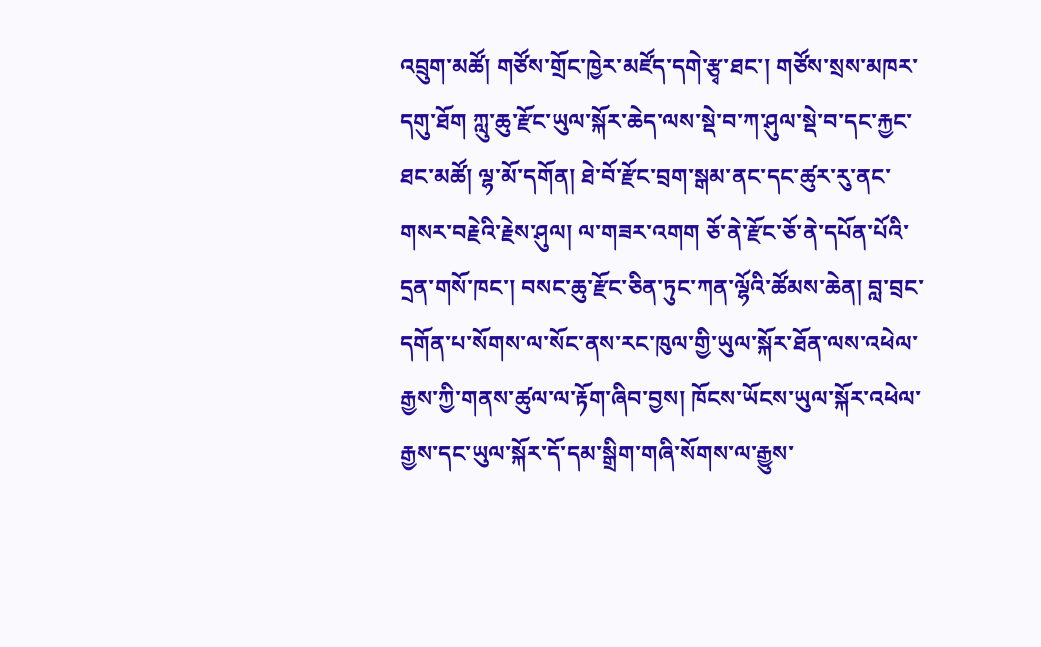འབྲུག་མཚོ། གཙོས་གྲོང་ཁྱེར་མཛོད་དགེ་རྩྭ་ཐང་། གཙོས་སྲས་མཁར་དགུ་ཐོག ཀླུ་ཆུ་རྫོང་ཡུལ་སྐོར་ཆེད་ལས་སྡེ་བ་ཀ་ཤུལ་སྡེ་བ་དང་རྐྱང་ཐང་མཚོ། ལྷ་མོ་དགོན། ཐེ་བོ་རྫོང་བྲག་སྒམ་ནང་དང་ཚུར་རུ་ནང་གསར་བརྗེའི་རྗེས་ཤུལ། ལ་གཟར་འགག ཅོ་ནེ་རྫོང་ཅོ་ནེ་དཔོན་པོའི་དྲན་གསོ་ཁང་། བསང་ཆུ་རྫོང་ཅིན་ཏུང་ཀན་ལྷོའི་ཚོམས་ཆེན། བླ་བྲང་དགོན་པ་སོགས་ལ་སོང་ནས་རང་ཁུལ་གྱི་ཡུལ་སྐོར་ཐོན་ལས་འཕེལ་རྒྱས་ཀྱི་གནས་ཚུལ་ལ་རྟོག་ཞིབ་བྱས། ཁོངས་ཡོངས་ཡུལ་སྐོར་འཕེལ་རྒྱས་དང་ཡུལ་སྐོར་དོ་དམ་སྒྲིག་གཞི་སོགས་ལ་རྒྱུས་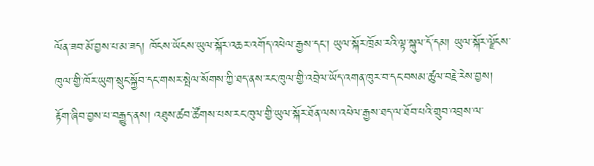ལོན་ཟབ་མོ་བྱས་པ་མ་ཟད། ཁོངས་ཡོངས་ཡུལ་སྐོར་འཆར་འགོད་འཕེལ་རྒྱས་དང་། ཡུལ་སྐོར་ཁྲོམ་རའི་ལྟ་སྐུལ་དོ་དམ། ཡུལ་སྐོར་ལྗོངས་ཁུལ་གྱི་ཁོར་ཡུག་སྲུང་སྐྱོབ་དང་གསར་སྤེལ་སོགས་ཀྱི་ཐད་ནས་རང་ཁུལ་གྱི་འབྲེལ་ཡོད་འགན་ཁུར་བ་དང་བསམ་ཚུལ་བརྗེ་རེས་བྱས།
རྟོག་ཞིབ་བྱས་པ་བརྒྱུད་ནས། འཐུས་ཚབ་ཚོགས་པས་རང་ཁུལ་གྱི་ཡུལ་སྐོར་ཐོན་ལས་འཕེལ་རྒྱས་ཐད་ལ་ཐོབ་པའི་གྲུབ་འབྲས་ལ་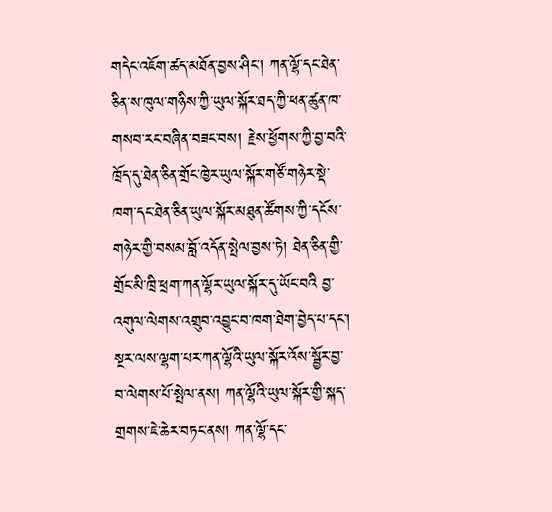གདེང་འཇོག་ཚད་མཐོན་བྱས་ཤིང་། ཀན་ལྷོ་དང་ཐེན་ཅིན་ས་ཁུལ་གཉིས་ཀྱི་ཡུལ་སྐོར་ཐད་ཀྱི་ཕན་ཚུན་ཁ་གསབ་རང་བཞིན་བཟང་བས། རྗེས་ཕྱོགས་ཀྱི་བྱ་བའི་ཁྲོད་དུ་ཐེན་ཅིན་གྲོང་ཁྱེར་ཡུལ་སྐོར་གཙོ་གཉེར་སྡེ་ཁག་དང་ཐེན་ཅིན་ཡུལ་སྐོར་མཐུན་ཚོགས་ཀྱི་དངོས་གཉེར་གྱི་བསམ་བློ་འདོན་སྤེལ་བྱས་ཏེ། ཐེན་ཅིན་གྱི་གྲོང་མི་ཁྲི་ཕྲག་ཀན་ལྷོར་ཡུལ་སྐོར་དུ་ཡོང་བའི བྱ་འགུལ་ལེགས་འགྲུབ་འབྱུང་བ་ཁག་ཐེག་བྱེད་པ་དང་། སྔར་ལས་ལྷག་པར་ཀན་ལྷོའི་ཡུལ་སྐོར་འོས་སྦྱོར་བྱ་བ་ལེགས་པོ་སྤེལ་ནས། ཀན་ལྷོའི་ཡུལ་སྐོར་གྱི་སྐད་གྲགས་ཇེ་ཆེར་བཏང་ནས། ཀན་ལྷོ་དང་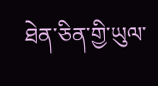ཐེན་ཅིན་གྱི་ཡུལ་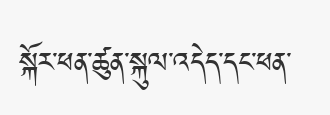སྐོར་ཕན་ཚུན་སྐུལ་འདེད་དང་ཕན་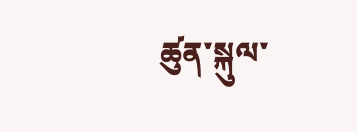ཚུན་སྐུལ་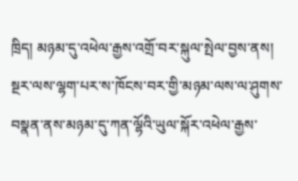ཁྲིད། མཉམ་དུ་འཕེལ་རྒྱས་འགྲོ་བར་སྐུལ་སྤེལ་བྱས་ནས། སྔར་ལས་ལྷག་པར་ས་ཁོངས་བར་གྱི་མཉམ་ལས་ལ་ཤུགས་བསྣན་ནས་མཉམ་དུ་ཀན་ལྷོའི་ཡུལ་སྐོར་འཕེལ་རྒྱས་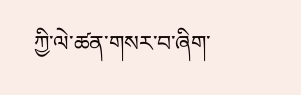ཀྱི་ལེ་ཚན་གསར་བ་ཞིག་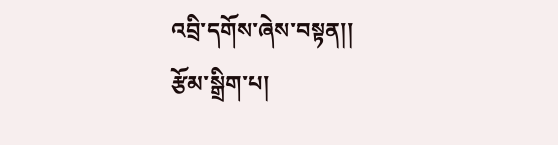འབྲི་དགོས་ཞེས་བསྟན།།
རྩོམ་སྒྲིག་པ།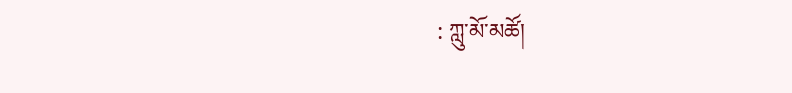: ཀླུ་མོ་མཚོ།